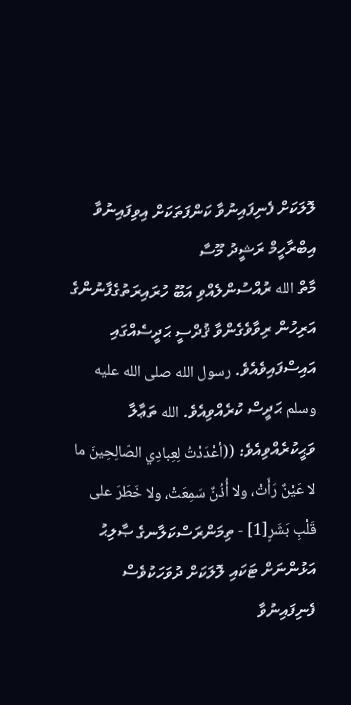ލޮލަކަށް ފެނިފައިނުވާ ކަންފަތަކަށް އިވިފައިނުވާ
އިބްރާހީމް ރަޝީދު މޫސާ
މާތް الله ރުއްސުންލެއްވި އަބޫ ހުރައިރަތުގެފާނުންގެ އަރިހުން ރިވާވެގެންވާ ޤުދްސީ ޙަދީސެއްގައި އައިސްފައިވެއެވެ. رسول الله صلى الله عليه وسلم ޙަދީސް ކުރެއްވިއެވެ. الله ތަޢާލާ ވަޙީކުރެއްވިއެވެ: ((أعْدَدْتُ لِعِبادِي الصّالِحِينَ ما لا عَيْنٌ رَأَتْ، ولا أُذُنٌ سَمِعَتْ، ولا خَطَرَ على قَلْبِ بَشَرٍ[1] - ތިމަންރަސްކަލާނގެ ޞާލިޙު އަޅުންނަށް ޓަކައި ލޮލަކަށް ދުވަހަކުވެސް ފެނިފައިނުވާ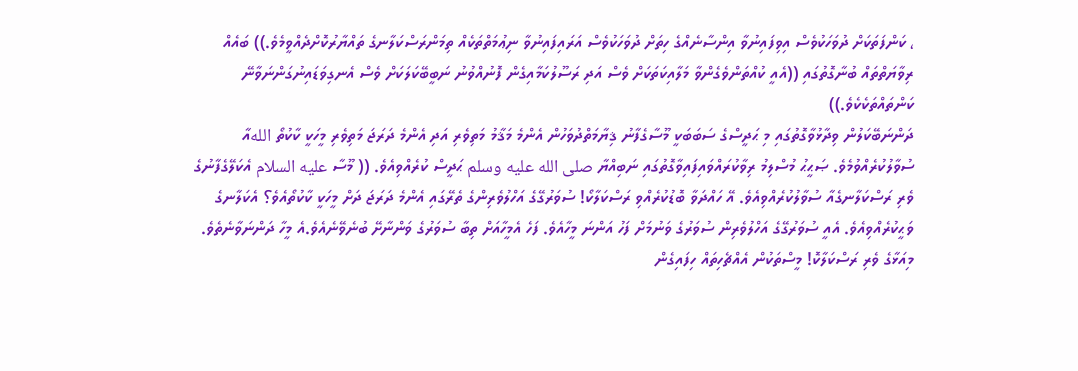، ކަންފަތަކަށް ދުވަހަކުވެސް އިވިފައިނުވާ އިންސާނެއްގެ ހިތަށް ދުވަހަކުވެސް އަރައިފައިނުވާ ނިޢުމަތްތަކެއް ތިމަންރަސްކަލާނގެ ތައްޔާރުކޮށްދެއްވީމެވެ.)) ބައެއް ރިވާޔަތްތައް ބުނާގޮތުގައި ((އެއީ ކުއްތަންވެގެންވާ މަލާއިކަތަކަށް ވެސް އަދި ރަސޫލުކަމާއިގެން ފޮނުއްވުނު ނަބީބޭކަލަކަށް ވެސް އެނގިވަޑައިނުގަންނަވާނޭ ކަންތައްތަކެކެވެ.))
ދަންނަބޭކަލުން ވިދާޅުވާގޮތުގައި މި ޙަދީސްގެ ސަބަބަކީ މޫސާގެފާނު ޤިޔާމަތްދުވަހުން އެންމެ މަޤާމު މަތިވެރި އަދި އެންމެ ދަރަޖަ މަތިވެރި މީހަކީ ކާކުތޯ اللهއާ ސުވާލުކުރެއްވުމެވެ. ޞަޙީޙު މުސްލިމު ރިވާކުރައްވައިފައިވާގޮތުގައި ނަބިއްޔާ صلى الله عليه وسلم ޙަދީސް ކުރެއްވިއެވެ. (( މޫސާ عليه السلام އެކަލޭގެފާނުގެ ވެރި ރަސްކަލާނގެއާ ސުވާލުކުރެއްވިއެވެ. އޭ ހައްދަވާ ބޮޑުކުރެއްވި ރަސްކަލާކޯ! ސުވަރުގޭގެ އަހްލުވެރިންގެ ތެރޭގައި އެންމެ ދަރަޖަ ދަށް މީހަކީ ކާކުތޯއެވެ؟ އެކަލާނގެ ވަޙީކުރެއްވިއެވެ. އެއީ ސުވަރުގޭގެ އަހްލުވެރިން ސުވަރުގެ ވަނުމަށް ފަހު އަންނަ މީހާއެވެ. ފަހެ އެމީހާއަށް ތިބާ ސުވަރުގެ ވަންނާށޭ ބުނެވޭނެއެވެ.އެ މީހާ ދަންނަވާނެތެވެ. މިއަޅާގެ ވެރި ރަސްކަލާކޮ! މީސްތަކުން އެއްޗެހިތައް ހިފައިގެން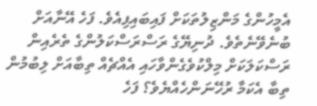އެމީހުންގެ މަންޒިލުތަކަށް ފައިބައިފިއެވެ. ފަހެ އޭނާއަށް ބުނެވޭނެތެވެ. ދުނިޔޭގެ ރަސްރަސްކަލުންގެ ތެރެއިން ރަސްކަލަކަށް މިލްކުވެގެންވާހައި އެއްޗެއް ތިބާއަށް ލިބުމުން ތިބާ އެކަމާ ރުހޭނަންހެއްޔެވެ؟ ފަހެ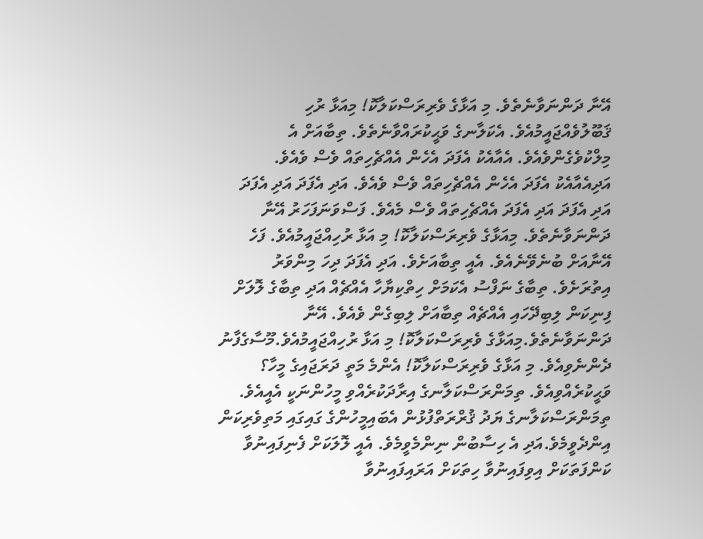އޭނާ ދަންނަވާނެތެވެ. މި އަޅާގެ ވެރިރަސްކަލާކޮ! މިއަޅާ ރުހި ޤަބޫލުވެއްޖައީމުއެވެ. އެކަލާނގެ ވަޙީކުރައްވާނެތެވެ. ތިބާއަށް އެ މިލްކުވެގެންވެއެވެ. އެއާއެކު އެފަދަ އެހެން އެއްޗެހިތައް ވެސް ވެއެވެ. އަދިއެއާއެކު އެފަދަ އެހެން އެއްޗެހިތައް ވެސް ވެއެވެ. އަދި އެފަދަ އަދި އެފަދަ އަދި އެފަދަ އަދި އެފަދަ އެއްޗެހިތައް ވެސް މެއެވެ. ފަސްވަނަފަހަރު އޭނާ ދަންނަވާނެތެވެ. މިއަޅާގެ ވެރިރަސްކަލާކޮ! މި އަޅާ ރުހިއްޖައީމުއެވެ. ފަހެ އޭނާއަށް ބުނެވޭނެއެވެ. އެއީ ތިބާއަށެވެ. އަދި އެފަދަ ދިހަ މިންވަރު އިތުރަށެވެ. ތިބާގެ ނަފްސު އެކަމަށް ހިތްކިޔާހާ އެއްޗެއް އަދި ތިބާގެ ލޮލަށް ފިނިކަން ލިބިދޭހައި އެއްޗެއް ތިބާއަށް ލިބިގެން ވެއެވެ. އޭނާ ދަންނަވާނެތެވެ.މިއަޅާގެ ވެރިރަސްކަލާކޮ! މި އަޅާ ރުހިއްޖައީމުއެވެ.މޫސާގެފާނު ދެންނެވިއެވެ. މި އަޅާގެ ވެރިރަސްކަލާކޮ! އެންމެ މަތީ ދަރަޖައިގެ މީހާ؟ ވަޙީކުރެއްވިއެވެ. ތިމަންރަސްކަލާނގެ އިރާދަކުރެއްވި މީހުންނަކީ އެއީއެވެ. ތިމަންރަސްކަލާނގެ ޔަދު ޤުރްރަތްފުޅުން އެބައިމީހުންގެ ގައިގައި މަތިވެރިކަން އިންދެވީމެވެ.އަދި އެ ހިސާބުން ނިންމެވީމެވެ. އެއީ ލޮލަކަށް ފެނިފައިނުވާ ކަންފަތަކަށް އިވިފައިނުވާ ހިތަކަށް އަރައިފައިނުވާ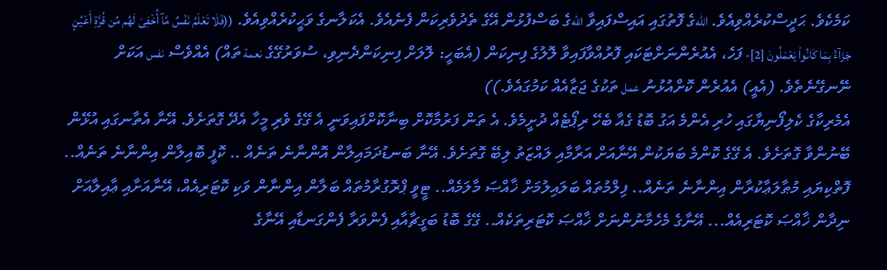ކަމެކެވެ. ޙަދީސްކުރެއްވިއެވެ. اللهގެ ފޮތުގައި އައިސްފައިވާ اللهގެ ބަސްފުޅުން އޭގެ ތެދުވެރިކަން ފެނެއެވެ. އެކަލާނގެ ވަޙީކުރެއްވިއެވެ. ((فَلَا تَعْلَمُ نَفْسٌ مَّآ أُخْفِىَ لَهُم مِّن قُرَّةِ أَعْيُنٍ جَزَآءَۢ بِمَا كَانُوا۟ يَعْمَلُونَ [2]- ފަހެ، އެއުރެންނަށްޓަކައި ފޮރުއްވާފައިވާ ލޮލުގެ ފިނިކަން (އެބަހީ: ލޮލަށް ފިނިކަންދެނިވި، ސުވަރުގޭގެ نعمة ތައް) އެއްވެސް نفس އަކަށް ނޭނގޭނެތެވެ. (އެއީ) އެއުރެން ކޮށްއުޅުނު عمل ތަކުގެ ޖަޒާއެއް ކަމުގައެވެ.))
އެމެރިކާގެ ކެލިފޯނިޔާގައި ހުރި އެންމެ އަގު ބޮޑު ގެއާ ބެހޭ ރިޕޯޓެއް ދުށީމެވެ. އެ ތަން ފަރުމާކޮށް ބިނާކޮށްފައިވަނީ އެ ގޭގެ ވެރި މީހާ އެދޭ ގޮތަށެވެ. އޭނާ އެތާނގައި އުޅޭން ބޭނުންވާ ގޮތަށެވެ. އެ ގޭގެ ކޮންމެ ބަޔަކުން އޭނާއަށް އަރާމާއި ލައްޒަތު ލިބޭ ގޮތަށެވެ. އޭނާ ބަނޑުދަމައިލާން އޮންނާނެ ތަނެއް .. ކޮފީ ބޮއިލާން އިންނާނެ ތަނެއް.. ފޮތްކިޔައި މުޠާލަޢާކުރާން އިންނާނެ ތަނެއް.. ފިލްމުތައް ބަލައިލުމަށް ޚާއްޞަ މާލަމެއް.. ޓީވީ ޕްރޮގުރާމުތައް ބަލާން އިންނާން ވަކި ކޮޓަރިއެއް، އޭނާއަށާއި ޢާއިލާއަށް ނިދާން ޚާއްޞަ ކޮޓަރިއެއް... އޭނާގެ މެހެމާނުންނަށް ޚާއްޞަ ކޮޓަރިތަކެއް.. ގޭގެ ބޮޑު ބަގީޗާއާއި ފެންވަރާ ފެންގަނޑާއި އޭނާގެ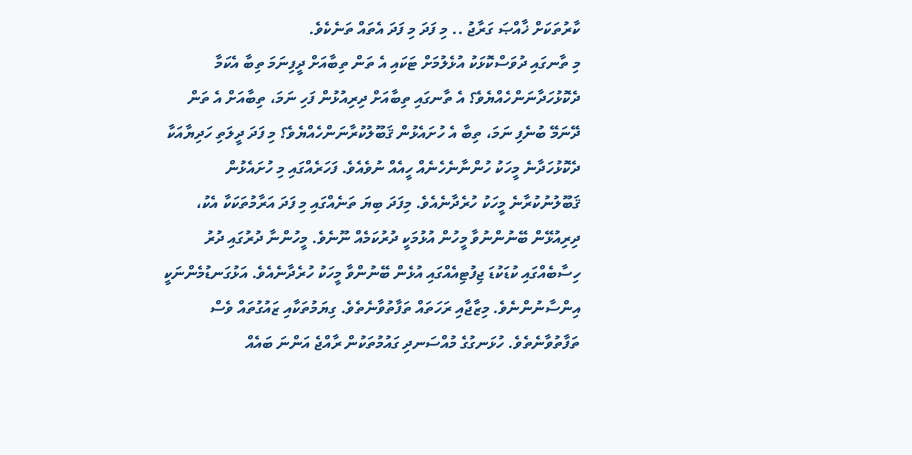ކާރުތަކަށް ޚާއްޞަ ގަރާޖު .. މި ފަދަ މި ފަދަ އެތައް ތަނެކެވެ.
މި ތާނގައި ދުވަސްކޮޅަކު އުޅެލުމަށް ޓަކައި އެ ތަން ތިބާއަށް ދީފިނަމަ ތިބާ އެކަމާ ދެކޮޅުހަދާނަންހެއްޔެވެ؟ އެ ތާނގައި ތިބާއަށް ދިރިއުޅުން ފަހި ނަމަ، ތިބާއަށް އެ ތަން ދޭނަމޭ ބުނެފި ނަމަ، ތިބާ އެ ހުށައެޅުން ޤަބޫލުކުރާނަންހެއްޔެވެ؟ މި ފަދަ ދީލަތި ހަދިޔާއަކާ ދެކޮޅުހަދާނެ މީހަކު ހުންނާނެހެނެއް ހީއެއް ނުވެއެވެ. ފަހަރެއްގައި މި ހުށައެޅުން ޤަބޫލުނުކުރާނެ މީހަކު ހުރެދާނެއެވެ. މިފަދަ ބިޔަ ތަނެއްގައި މި ފަދަ އަރާމުތަކަކާ އެކު، ދިރިއުޅޭން ބޭނުންނުވާ މީހުން އުޅުމަކީ ދުރުކަމެއް ނޫނެވެ. މީހުންނާ ދުރުގައި ދުރު ހިސާބެއްގައި ކުޑަކުޑަ ޖިފުޓިއެއްގައި އުޅެން ބޭނުންވާ މީހަކު ހުރެދާނެއެވެ. އަޅުގަނޑުމެންނަކީ އިންސާނުންނެވެ. މިޒާޖާއި ރަހަތައް ތަފާތުވާނެތެވެ. ގިޔަމުތަކާއި ޒައުގުތައް ވެސް ތަފާތުވާނެތެވެ. ހުޅަނގުގެ މުއްސަނދި ގައުމުތަކުން ރާއްޖެ އަންނަ ބައެއް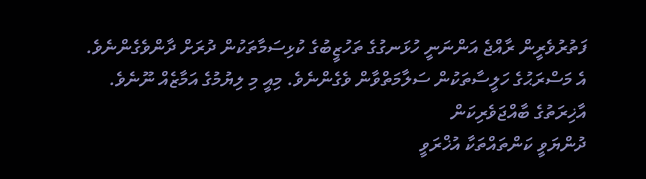ފަތުރުވެރީން ރާއްޖެ އަންނަނީ ހުޅަނގުގެ ތަހުޒީބުގެ ކުޅިސަމާތަކުން ދުރަށް ދާންވެގެންނެވެ. އެ މަސްރަޙުގެ ހަލީސާތަކުން ސަލާމަތްވާން ވެގެންނެވެ. މިއީ މި ލިޔުމުގެ އަމާޒެއް ނޫނެވެ.
އާޚިރަތުގެ ބާއްޖަވެރިކަން
ދުންޔަވީ ކަންތައްތަކާ އުޚްރަވީ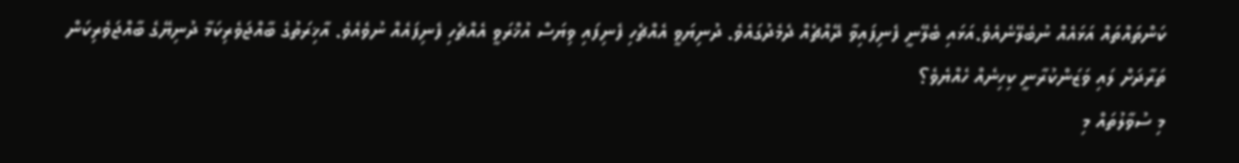ކަންތައްތައް އަޅައެއް ނުބެލޭނެއެވެ.އަޅައި ބެލޭނީ ފެނިފައިވާ ދޭއްޗެއް ދެމެދުގައެވެ. ދުނިޔަވީ އެއްޗެހި ފެނިފައި ވިޔަސް އުޚްރަވީ އެއްޗެހި ފެނިފައެއް ނުވެއެވެ. އާޚިރަތުގެ ބާއްޖަވެރިކަމާ ދުނިޔޭގެ ބާއްޖަވެރިކަން ތަރާދަށް ލައި ވަޒަންކުރާނީ ކިހިނެއް ހެއްޔެވެ؟
މި ސުވާލުތައް މި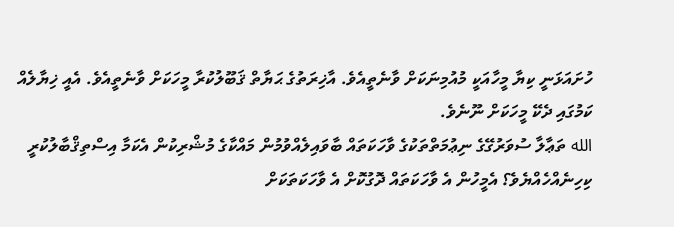ހުށައަޅަނީ ކިޔާ މީހާއަކީ މުއުމިނަކަށް ވާނެތީއެވެ. އާޚިރަތުގެ ޙަޔާތް ޤަބޫލުކުރާ މީހަކަށް ވާނެތީއެވެ. އެއީ ޚިޔާލެއް ކަމުގައި ދެކޭ މީހަކަށް ނޫނެވެ.
الله ތަޢާލާ ސުވަރުގޭގެ ނިޢުމަތްތަކުގެ ވާހަކަތައް ބާވައިލެއްވުމުން މައްކާގެ މުޝްރިކުން އެކަމާ އިސްތިޤްބާލުކުރީ ކިހިނެއްހެއްޔެވެ؟ އެމީހުން އެ ވާހަކަތައް ދޮގުކޮށް އެ ވާހަކަތަކަށް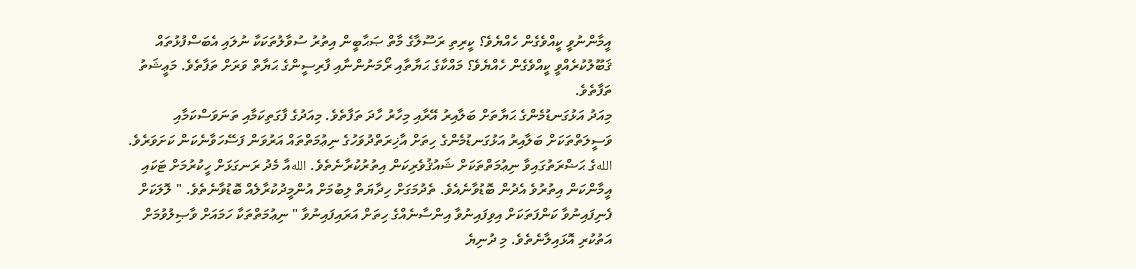އީމާންނުވީ ކީއްވެގެން ހެއްޔެވެ؟ ކީރިތި ރަސޫލާގެ މާތް ޞަޙާބީން އިތުރު ސުވާލުތަކަކާ ނުލައި އެބަސްފުޅުތައް ޤަބޫލުކުރެއްވީ ކީއްވެގެން ހެއްޔެވެ؟ މައްކާގެ ޙަޔާތާއި ރޯމަނުންނާއި ފާރިސީންގެ ޙަޔާތް ވަރަށް ތަފާތެވެ. މަޢީޝަތު ތަފާތެވެ.
މިއަދު އަޅުގަނޑުމެންގެ ޙަޔާތަށް ބަލާއިރު އޭރާއި މިހާރު ހާދަ ތަފާތެވެ. މިއަދުގެ ފާގަތިކަމާއި ތަނަވަސްކަމާއި ވަސީލަތްތަކަށް ބަލާއިރު އަޅުގަނޑުމެންގެ ހިތަށް އާޚިރަތްދުވަހުގެ ނިޢުމަތްތައް އަރުވަން ފަސޭހަވާނެކަން ކަށަވަރެވެ. اللهގެ ޙަޟްރަތުގައިވާ ނިޢުމަތްތަކަށް ޝައުޤުވެރިކަން އިތުރުކުރާނެތެވެ. اللهއާ މެދު ރަނގަޅަށް ހީކުރުމަށް ޓަކައި އީމާންކަން އިތުރުވެ އެދުން ބޮޑުވާނެއެވެ. ތެދުމަގަށް ހިދާޔަތް ލިބުމަށް އުންމީދުކުރާލެއް ބޮޑުވާނެތެވެ. " ލޮލަކަށް ފެނިފައިނުވާ ކަންފަތަކަށް އިވިފައިނުވާ އިންސާނެއްގެ ހިތަށް އަރައިފައިނުވާ " ނިޢުމަތްތަކާ ހަމައަށް ވާޞިލުވުމަށް އަތުކުރި އޮޅައިލާނެތެވެ. މި ދުނިޔެ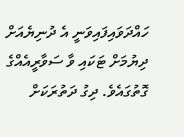ހައްދަވައިފައިވަނީ އެ ދުނިޔެއަށް ދިޔުމަށް ޓަކައި ވާ ސަވާރީއެއްގެ ގޮތުގައެވެ. ދިގު ދަތުރަކަށް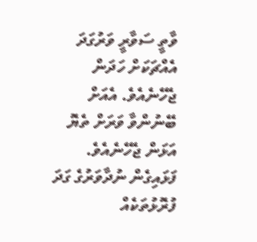ވާތީ ސަވާރީ ވަރުގަދަ އެއްޗަކަށް ހަދަން ޖެހޭނެއެވެ. އެއަށް ބޭނުންވާ ވަރަށް ތެޔޮ އަޅަން ޖެހޭނެއެވެ. ފަޅައިގެން ނުދާވަރުގެ ގަދަ ފުރޮޅުތަކެއް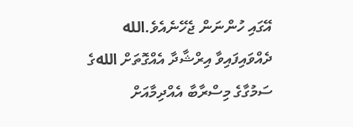އޭގައި ހުންނަން ޖެހޭނެއެވެ.الله ދެއްވައިފައިވާ އިރްޝާދާ އެއްގޮތަށް اللهގެ ސަމުގާގެ މިސްރާބާ އެއްދިމާއަށް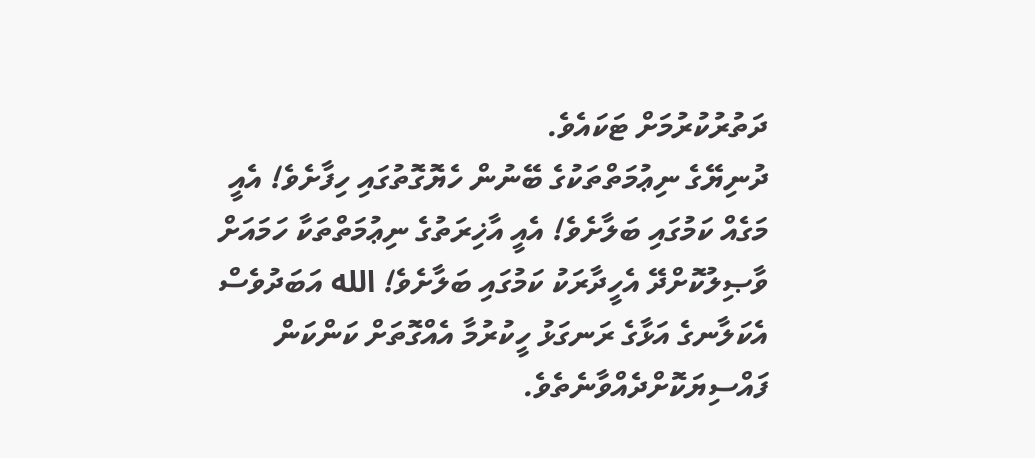ދަތުރުކުރުމަށް ޓަކައެވެ.
ދުނިޔޭގެ ނިޢުމަތްތަކުގެ ބޭނުން ހެޔޮގޮތުގައި ހިފާށެވެ! އެއީ މަގެއް ކަމުގައި ބަލާށެވެ! އެއީ އާޚިރަތުގެ ނިޢުމަތްތަކާ ހަމައަށް ވާޞިލުކޮށްދޭ އެހީދާރަކު ކަމުގައި ބަލާށެވެ! الله އަބަދުވެސް އެކަލާނގެ އަޅާގެ ރަނގަޅު ހީކުރުމާ އެއްގޮތަށް ކަންކަން ފައްސިޔަކޮށްދެއްވާނެތެވެ.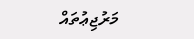މަރުޖިޢުތައް